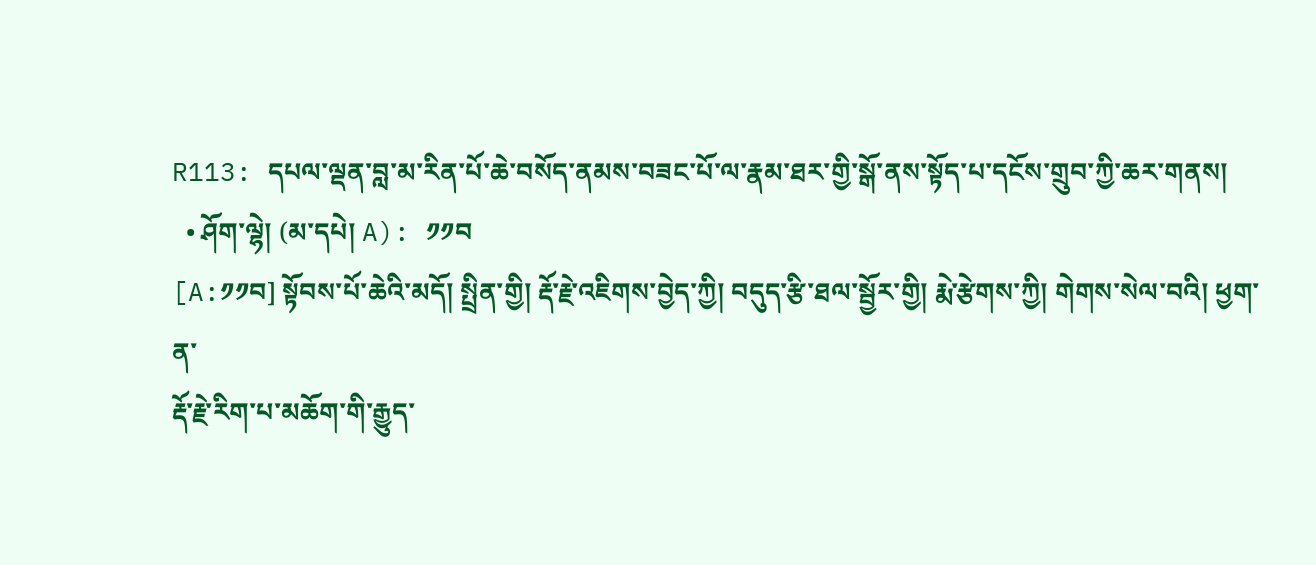R113: དཔལ་ལྡན་བླ་མ་རིན་པོ་ཆེ་བསོད་ནམས་བཟང་པོ་ལ་རྣམ་ཐར་གྱི་སྒོ་ནས་སྟོད་པ་དངོས་གྲུབ་ཀྱི་ཆར་གནས།
  • ཤོག་ལྷེ། (མ་དཔེ། A): ༡༡བ
[A:༡༡བ] སྟོབས་པོ་ཆེའི་མདོ། སྤྲིན་གྱི། རྡོ་རྗེ་འཇིགས་བྱེད་ཀྱི། བདུད་རྩི་ཐལ་སྦྱོར་གྱི། རྨེ་རྩེགས་ཀྱི། གེགས་སེལ་བའི། ཕྱག་
ན་
རྡོ་རྗེ་རིག་པ་མཆོག་གི་རྒྱུད་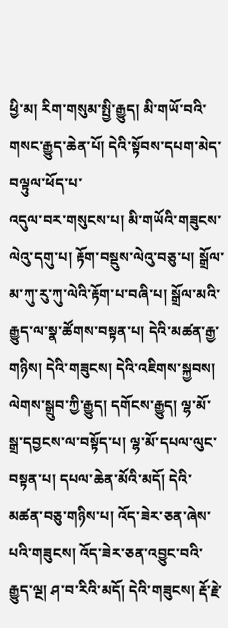ཕྱི་མ། རིག་གསུམ་སྤྱི་རྒྱུད། མི་གཡོ་བའི་གསང་རྒྱུད་ཆེན་པོ། དེའི་སྟོབས་དཔག་མེད་
བལྟུལ་ཕོད་པ་
འདུལ་བར་གསུངས་པ། མི་གཡོའི་གཟུངས་ལེའུ་དགུ་པ། རྟོག་བསྡུས་ལེའུ་བཅུ་པ། སྒྲོལ་མ་ཀུ་རུ་ཀུ་ལེའི་རྟོག་པ་བཞི་པ། སྒྲོལ་མའི་རྒྱུད་ལ་སྣ་ཚོགས་བསྟན་པ། དེའི་མཚན་རྒྱ་གཉིས། དེའི་གཟུངས། དེའི་འཇིགས་སྐྱབས། ལེགས་སྒྲུབ་ཀྱི་རྒྱུད། དགོངས་རྒྱུད། ལྷ་མོ་སྒྲ་དབྱངས་ལ་བསྟོད་པ། ལྷ་མོ་དཔལ་ལུང་བསྟན་པ། དཔལ་ཆེན་མོའི་མདོ། དེའི་མཚན་བཅུ་གཉིས་པ། འོད་ཟེར་ཅན་ཞེས་པའི་གཟུངས། འོད་ཟེར་ཅན་འབྱུང་བའི་རྒྱུད་ལྔ། ཤ་བ་རིའི་མདོ། དེའི་གཟུངས། རྡོ་རྗེ་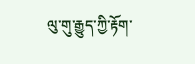ལུ་གུ་རྒྱུད་ཀྱི་རྟོག་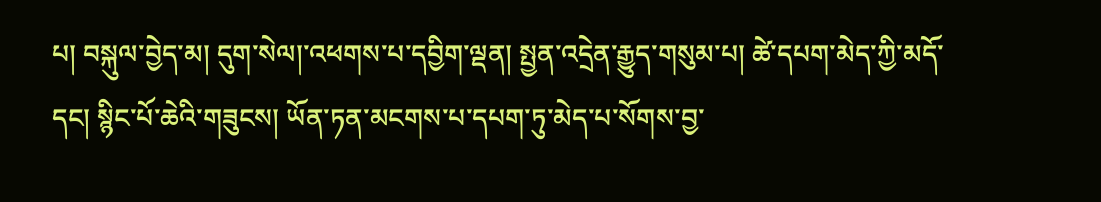པ། བསྐུལ་བྱེད་མ། དུག་སེལ།་འཕགས་པ་དབྱིག་ལྡན། སྤྱན་འདྲེན་རྒྱུད་གསུམ་པ། ཚེ་དཔག་མེད་ཀྱི་མདོ་དང། སྙིང་པོ་ཆེའི་གཟུངས། ཡོན་ཏན་མངགས་པ་དཔག་ཏུ་མེད་པ་སོགས་བྱ་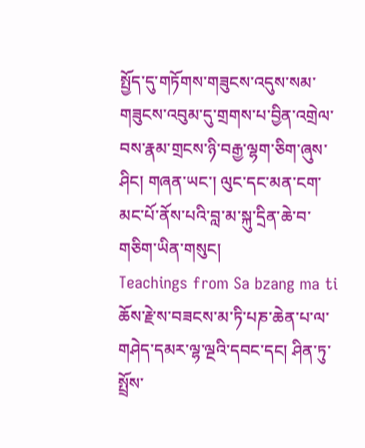སྤྱོད་དུ་གཏོགས་གཟུངས་འདུས་སམ་གཟུངས་འབུམ་དུ་གྲགས་པ་བྱིན་འགྲེལ་བས་རྣམ་གྲངས་ཉི་བརྒྱ་ལྷག་ཅིག་ཞུས་ཤིང། གཞན་ཡང་། ལུང་དང་མན་ངག་མང་པོ་ནོས་པའི་བླ་མ་སྐུ་དྲིན་ཆེ་བ་གཅིག་ཡིན་གསུང།
Teachings from Sa bzang ma ti ཆོས་རྗེ་ས་བཟངས་མ་ཏི་པཎ་ཆེན་པ་ལ་གཤེད་དམར་ལྷ་ལྔའི་དབང་དང། ཤིན་ཏུ་སྤྲོས་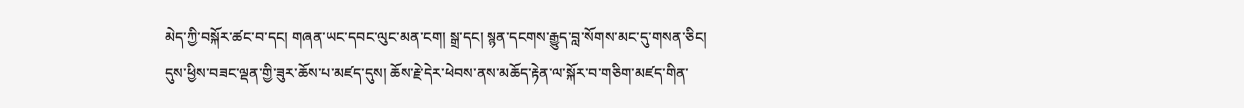མེད་ཀྱི་བསྐོར་ཚང་བ་དང། གཞན་ཡང་དབང་ལུང་མན་ངག། སྒྲ་དང། སྙན་དངགས་རྒྱུད་བླ་སོགས་མང་དུ་གསན་ཅིང། དུས་ཕྱིས་བཟང་ལྡན་གྱི་ཟུར་ཆོས་པ་མཛད་དུས། ཆོས་རྗེ་དེར་ཕེབས་ནས་མཆོད་རྟེན་ལ་སྐོར་བ་གཅིག་མཛད་གིན་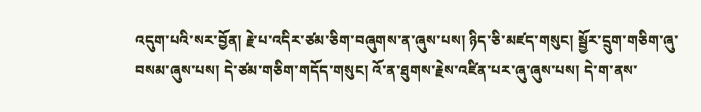འདུག་པའི་སར་བྱོན། རྗེ་པ་འདིར་ཙམ་ཅིག་བཞུགས་ན་ཞུས་པས། ཉིད་ཅི་མཛད་གསུང། སྦྱོར་དྲུག་གཅིག་ཞུ་བསམ་ཞུས་པས། དེ་ཙམ་གཅིག་གདོད་གསུང། འོ་ན་ཐུགས་རྗེས་འཛིན་པར་ཞུ་ཞུས་པས། དེ་ག་ནས་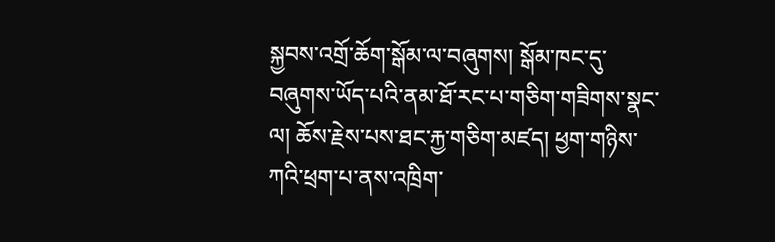སྐྱབས་འགྲོ་ཆོག་སྒོམ་ལ་བཞུགས། སྒོམ་ཁང་དུ་བཞུགས་ཡོད་པའི་ནམ་ཐོ་རང་པ་གཅིག་གཟིགས་སྣང་ལ། ཆོས་རྗེས་པས་ཐང་རྐྱ་གཅིག་མཛད། ཕྱག་གཉིས་ཀའི་ཕྲག་པ་ནས་འཁྲིག་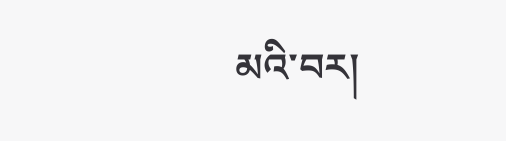མའི་བར།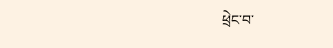ཕྲེང་བ་